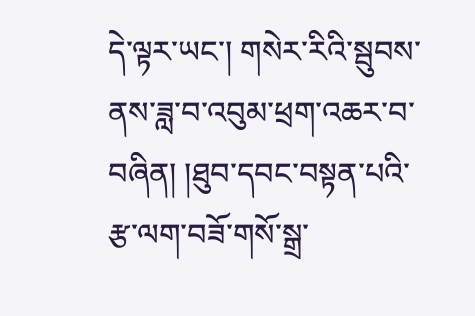དེ་ལྟར་ཡང་། གསེར་རིའི་སྦུབས་ནས་ཟླ་བ་འབུམ་ཕྲག་འཆར་བ་བཞིན། །ཐུབ་དབང་བསྟན་པའི་རྩ་ལག་བཟོ་གསོ་སྒྲ་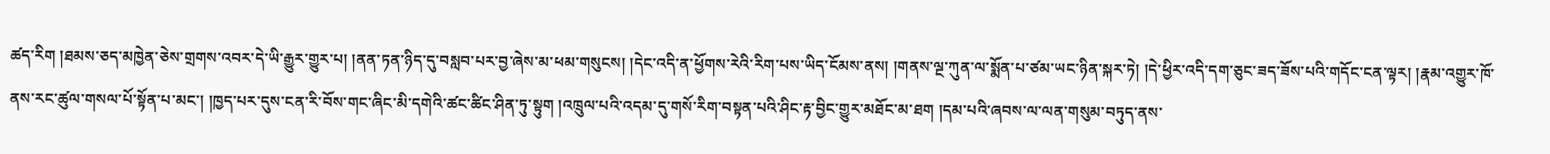ཚད་རིག །ཐམས་ཅད་མཁྱེན་ཅེས་གྲགས་འབར་དེ་ཡི་རྒྱུར་གྱུར་པ། །ནན་ཏན་ཉིད་དུ་བསླབ་པར་བྱ་ཞེས་མ་ཕམ་གསུངས། །དེང་འདི་ན་ཕྱོགས་རེའི་རིག་པས་ཡིད་ངོམས་ནས། །གནས་ལྔ་ཀུན་ལ་སྨོན་པ་ཙམ་ཡང་ཉིན་སྐར་ཏེ། །དེ་ཕྱིར་འདི་དག་ཅུང་ཟད་ཟོས་པའི་གདོང་ངན་ལྟར། །རྣམ་འགྱུར་ཁོ་ནས་རང་ཚུལ་གསལ་པོ་སྟོན་པ་མང་། །ཁྱད་པར་དུས་ངན་རི་བོས་གང་ཞིང་མི་དགེའི་ཚང་ཚིང་ཤིན་ཏུ་སྟུག །འཁྲུལ་པའི་འདམ་དུ་གསོ་རིག་བསྟན་པའི་ཤིང་རྟ་བྱིང་གྱུར་མཐོང་མ་ཐག །དམ་པའི་ཞབས་ལ་ལན་གསུམ་བཏུད་ནས་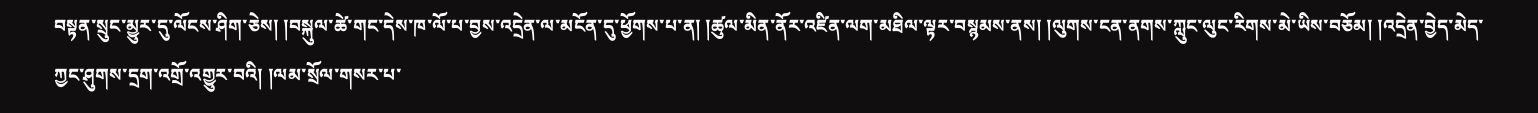བསྟན་སྲུང་མྱུར་དུ་ལོངས་ཤིག་ཅེས། །བསྐུལ་ཚེ་གང་དེས་ཁ་ལོ་པ་བྱས་འདྲེན་ལ་མངོན་དུ་ཕྱོགས་པ་ན། །ཚུལ་མིན་ནོར་འཛིན་ལག་མཐིལ་ལྟར་བསྙམས་ནས། །ལུགས་ངན་ནགས་ཀླུང་ལུང་རིགས་མེ་ཡིས་བཅོམ། །འདྲེན་བྱེད་མེད་ཀྱང་ཤུགས་དྲག་འགྲོ་འགྱུར་བའི། །ལམ་སྲོལ་གསར་པ་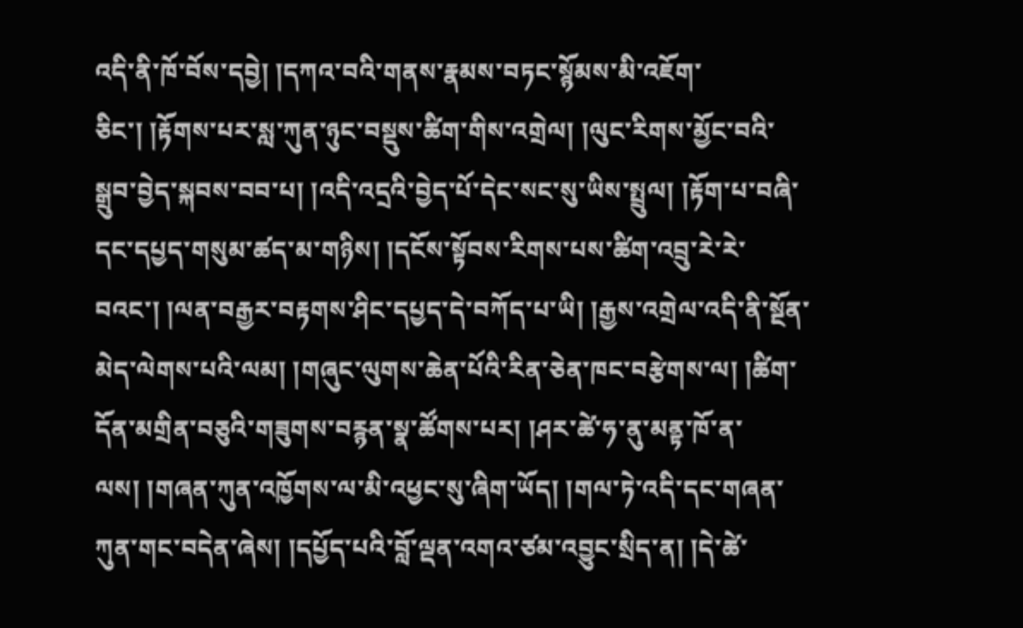འདི་ནི་ཁོ་བོས་དབྱེ། །དཀའ་བའི་གནས་རྣམས་བཏང་སྙོམས་མི་འཇོག་ཅིང་། །རྟོགས་པར་སླ་ཀུན་ཉུང་བསྡུས་ཚིག་གིས་འགྲེལ། །ལུང་རིགས་མྱོང་བའི་སྒྲུབ་བྱེད་སྐབས་བབ་པ། །འདི་འདྲའི་བྱེད་པོ་དེང་སང་སུ་ཡིས་སྤྲུལ། །རྟོག་པ་བཞི་དང་དཔྱད་གསུམ་ཚད་མ་གཉིས། །དངོས་སྟོབས་རིགས་པས་ཚིག་འབྲུ་རེ་རེ་བའང་། །ལན་བརྒྱར་བརྟགས་ཤིང་དཔྱད་དེ་བཀོད་པ་ཡི། །རྒྱས་འགྲེལ་འདི་ནི་སྔོན་མེད་ལེགས་པའི་ལམ། །གཞུང་ལུགས་ཆེན་པོའི་རིན་ཅེན་ཁང་བརྩེགས་ལ། །ཚིག་དོན་མགྲིན་བཅུའི་གཟུགས་བརྙན་སྣ་ཚོགས་པར། །ཤར་ཚེ་ཧ་ནུ་མནྟ་ཁོ་ན་ལས། །གཞན་ཀུན་འཁྱོགས་ལ་མི་འཕྱང་སུ་ཞིག་ཡོད། །གལ་ཏེ་འདི་དང་གཞན་ཀུན་གང་བདེན་ཞེས། །དཔྱོད་པའི་བློ་ལྡན་འགའ་ཙམ་འབྱུང་སྲིད་ན། །དེ་ཚེ་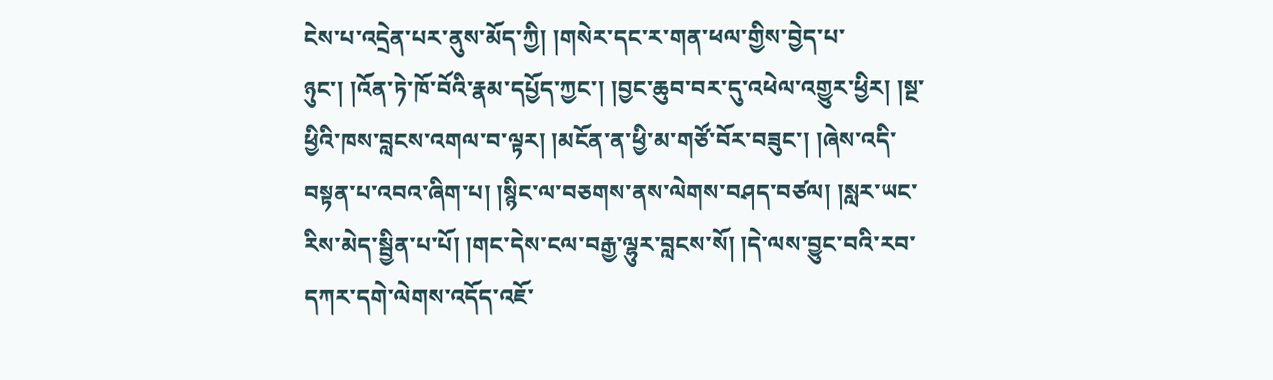ངེས་པ་འདྲེན་པར་ནུས་མོད་ཀྱི། །གསེར་དང་ར་གན་ཕལ་གྱིས་བྱེད་པ་ཉུང་། །འོན་ཏེ་ཁོ་བོའི་རྣམ་དཔྱོད་ཀྱང་། །བྱང་ཆུབ་བར་དུ་འཕེལ་འགྱུར་ཕྱིར། །སྔ་ཕྱིའི་ཁས་བླངས་འགལ་བ་ལྟར། །མངོན་ན་ཕྱི་མ་གཙོ་བོར་བཟུང་། །ཞེས་འདི་བསྟན་པ་འབའ་ཞིག་པ། །སྙིང་ལ་བཅགས་ནས་ལེགས་བཤད་བཙལ། །སླར་ཡང་རིས་མེད་སྦྱིན་པ་པོ། །གང་དེས་ངལ་བརྒྱ་ལྷུར་བླངས་སོ། །དེ་ལས་བྱུང་བའི་རབ་དཀར་དགེ་ལེགས་འདོད་འཇོ་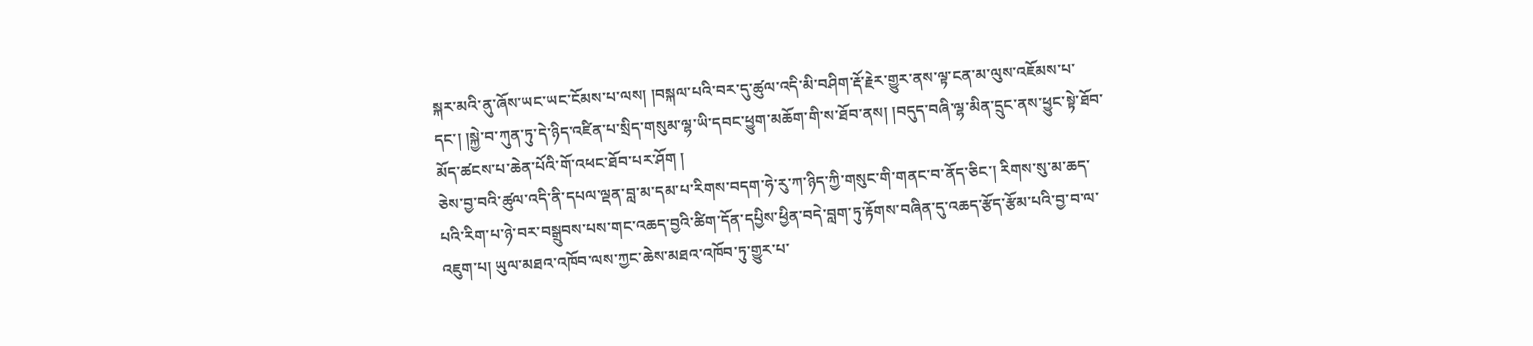སྐར་མའི་ནུ་ཞོས་ཡང་ཡང་ངོམས་པ་ལས། །བསྐལ་པའི་བར་དུ་ཚུལ་འདི་མི་བཤིག་རྡོ་རྗེར་གྱུར་ནས་ལྟ་ངན་མ་ལུས་འཇོམས་པ་དང་། །སྐྱེ་བ་ཀུན་ཏུ་དེ་ཉིད་འཛིན་པ་སྲིད་གསུམ་ལྷ་ཡི་དབང་ཕྱུག་མཆོག་གི་ས་ཐོབ་ནས། །བདུད་བཞི་ལྷ་མིན་དྲུང་ནས་ཕྱུང་སྟེ་ཐོབ་མོད་ཚངས་པ་ཆེན་པོའི་གོ་འཕང་ཐོབ་པར་ཤོག །
ཅེས་བྱ་བའི་ཚུལ་འདི་ནི་དཔལ་ལྡན་བླ་མ་དམ་པ་རིགས་བདག་ཧེ་རུ་ཀ་ཉིད་ཀྱི་གསུང་གི་གནང་བ་ནོད་ཅིང་། རིགས་སུ་མ་ཆད་པའི་རིག་པ་ཉེ་བར་བསྒྲུབས་པས་གང་འཆད་བྱའི་ཚིག་དོན་དཔྱིས་ཕྱིན་བདེ་བླག་ཏུ་རྟོགས་བཞིན་དུ་འཆད་རྩོད་རྩོམ་པའི་བྱ་བ་ལ་འཇུག་པ། ཡུལ་མཐའ་འཁོབ་ལས་ཀྱང་ཆེས་མཐའ་འཁོབ་ཏུ་གྱུར་པ་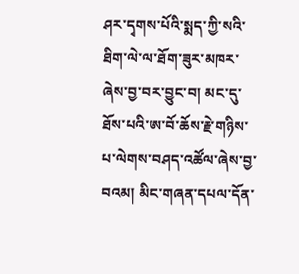ཤར་དྭགས་པོའི་སྨད་ཀྱི་སའི་ཐིག་ལེ་ལ་ཐོག་ཟུར་མཁར་ཞེས་བྱ་བར་བྱུང་བ། མང་དུ་ཐོས་པའི་ཨ་བོ་ཆོས་རྗེ་གཉིས་པ་ལེགས་བཤད་འཚོལ་ཞེས་བྱ་བའམ། མིང་གཞན་དཔལ་དོན་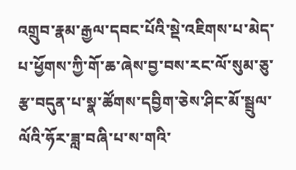འགྲུབ་རྣམ་རྒྱལ་དབང་པོའི་སྡེ་འཇིགས་པ་མེད་པ་ཕྱོགས་ཀྱི་གོ་ཆ་ཞེས་བྱ་བས་རང་ལོ་སུམ་ཅུ་རྩ་བདུན་པ་སྣ་ཚོགས་དབྱིག་ཅེས་ཤིང་མོ་སྦྲུལ་ལོའི་ཧོར་ཟླ་བཞི་པ་ས་གའི་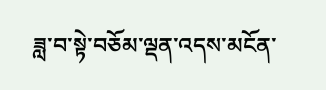ཟླ་བ་སྟེ་བཅོམ་ལྡན་འདས་མངོན་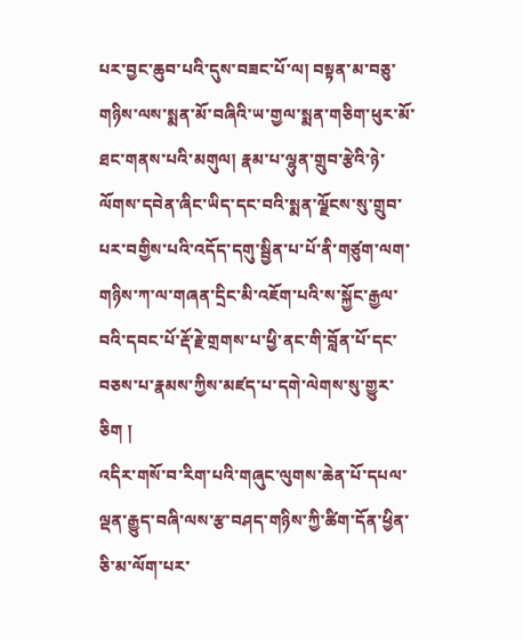པར་བྱང་ཆུབ་པའི་དུས་བཟང་པོ་ལ། བསྟན་མ་བཅུ་གཉིས་ལས་སྨན་མོ་བཞིའི་ཡ་གྱལ་སྨན་གཅིག་ཕུར་མོ་ཐང་གནས་པའི་མགུལ། རྣམ་པ་ལྷུན་གྲུབ་རྩེའི་ཉེ་ལོགས་དབེན་ཞིང་ཡིད་དང་བའི་སྨན་ལྗོངས་སུ་གྲུབ་པར་བགྱིས་པའི་འདོད་དགུ་སྦྱིན་པ་པོ་ནི་གཙུག་ལག་གཉིས་ཀ་ལ་གཞན་དྲིང་མི་འཇོག་པའི་ས་སྐྱོང་རྒྱལ་བའི་དབང་པོ་རྡོ་རྗེ་གྲགས་པ་ཕྱི་ནང་གི་བློན་པོ་དང་བཅས་པ་རྣམས་ཀྱིས་མཛད་པ་དགེ་ལེགས་སུ་གྱུར་ཅིག །
འདིར་གསོ་བ་རིག་པའི་གཞུང་ལུགས་ཆེན་པོ་དཔལ་ལྡན་རྒྱུད་བཞི་ལས་རྩ་བཤད་གཉིས་ཀྱི་ཚིག་དོན་ཕྱིན་ཅི་མ་ལོག་པར་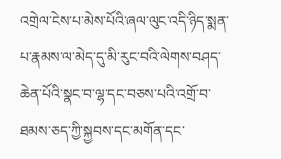འགྲེལ་ངེས་པ་མེས་པོའི་ཞལ་ལུང་འདི་ཉིད་སྨན་པ་རྣམས་ལ་མེད་དུ་མི་རུང་བའི་ལེགས་བཤད་ཆེན་པོའི་སྣང་བ་ལྷ་དང་བཅས་པའི་འགྲོ་བ་ཐམས་ཅད་ཀྱི་སྐྱབས་དང་མགོན་དང་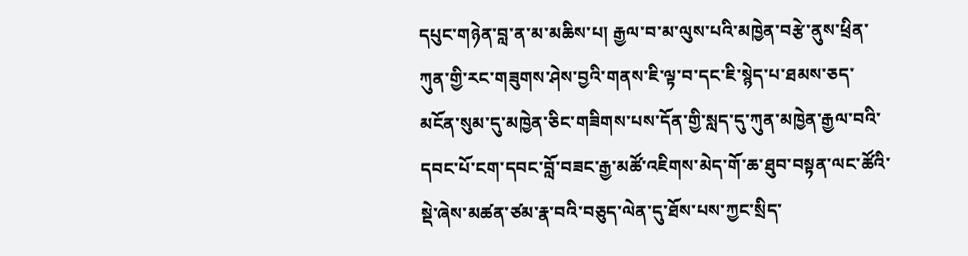དཔུང་གཉེན་བླ་ན་མ་མཆིས་པ། རྒྱལ་བ་མ་ལུས་པའི་མཁྱེན་བརྩེ་ནུས་ཕྲིན་ཀུན་གྱི་རང་གཟུགས་ཤེས་བྱའི་གནས་ཇི་ལྟ་བ་དང་ཇི་སྙེད་པ་ཐམས་ཅད་མངོན་སུམ་དུ་མཁྱེན་ཅིང་གཟིགས་པས་དོན་གྱི་སླད་དུ་ཀུན་མཁྱེན་རྒྱལ་བའི་དབང་པོ་ངག་དབང་བློ་བཟང་རྒྱ་མཚོ་འཇིགས་མེད་གོ་ཆ་ཐུབ་བསྟན་ལང་ཚོའི་སྡེ་ཞེས་མཚན་ཙམ་རྣ་བའི་བཅུད་ལེན་དུ་ཐོས་པས་ཀྱང་སྲིད་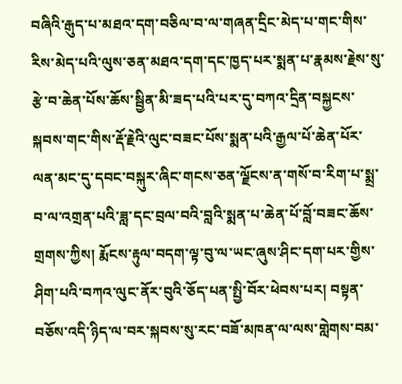བཞིའི་རྒུད་པ་མཐའ་དག་བཅིལ་བ་ལ་གཞན་དྲིང་མེད་པ་གང་གིས་རིས་མེད་པའི་ལུས་ཅན་མཐའ་དག་དང་ཁྱད་པར་སྨན་པ་རྣམས་རྗེས་སུ་རྩེ་བ་ཆེན་པོས་ཆོས་སྦྱིན་མི་ཟད་པའི་པར་དུ་བཀའ་དྲིན་བསྐྱངས་སྐབས་གང་གིས་རྡོ་རྗེའི་ལུང་བཟང་པོས་སྨན་པའི་རྒྱལ་པོ་ཆེན་པོར་ལན་མང་དུ་དབང་བསྐུར་ཞིང་གངས་ཅན་ལྗོངས་ན་གསོ་བ་རིག་པ་སྨྲ་བ་ལ་འགྲན་པའི་ཟླ་དང་བྲལ་བའི་བླའི་སྨན་པ་ཆེན་པོ་བློ་བཟང་ཆོས་གྲགས་ཀྱིས། རྨོངས་རྟུལ་བདག་ལྟ་བུ་ལ་ཡང་ཞུས་ཤིང་དག་པར་གྱིས་ཤིག་པའི་བཀའ་ལུང་ནོར་བུའི་ཅོད་པན་སྤྱི་བོར་ཕེབས་པར། བསྟན་བཅོས་འདི་ཉིད་ལ་བར་སྐབས་སུ་རང་བཟོ་མཁན་ལ་ལས་གླེགས་བམ་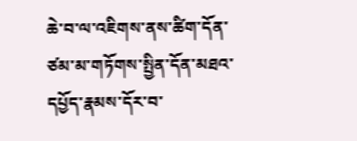ཆེ་བ་ལ་འཇིགས་ནས་ཚིག་དོན་ཙམ་མ་གཏོགས་སྤྱིན་དོན་མཐའ་དཔྱོད་རྣམས་དོར་བ་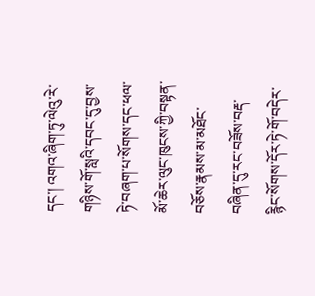དང་། འགའ་ཞིག་ཏུ་ལེའུ་རེ་གཉིས་གོ་སླའི་དབང་དུ་བྱས་ཏེ་བཞག་པ་སོགས་དང་ཕལ་མོ་ཆེར་ལུང་ཁུངས་ཀྱི་བསྟན་བཅོས་རྣམས་མ་མཐོང་བཞིན་དུ་རང་བཟོས་བརྡ་རྙིང་སོགས་དོར་ཏེ་གོ་བདེར་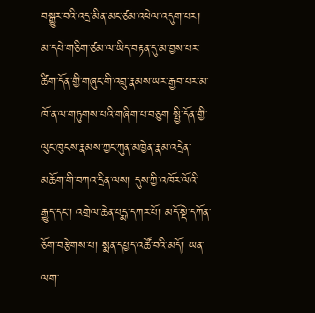བསྒྱུར་བའི་འདྲ་མིན་མང་ཙམ་འཕེལ་འདུག་པར། མ་དཔེ་གཅིག་ཙམ་ལ་ཡིད་བརྟན་དུ་མ་བྱས་པར་ཚིག་དོན་གྱི་གཞུང་གི་འབྲུ་རྣམས་ཡར་རྒྱབ་པར་མ་ཁོ་ན་ལ་གཏུགས་པའི་གཞིག་པ་བཅུག སྤྱི་དོན་གྱི་ལུང་ཁུངས་རྣམས་ཀྱང་ཀུན་མཁྱེན་རྣམ་འདྲེན་མཆོག་གི་བཀའ་དྲིན་ལས། དུས་ཀྱི་འཁོར་ལོའི་རྒྱུད་དང་། འགྲེལ་ཆེན་པདྨ་དཀར་པོ། མདོ་སྡེ་དཀོན་ཅོག་བརྩེགས་པ། སྨན་དཔྱད་འཚོ་བའི་མདོ། ཡན་ལག་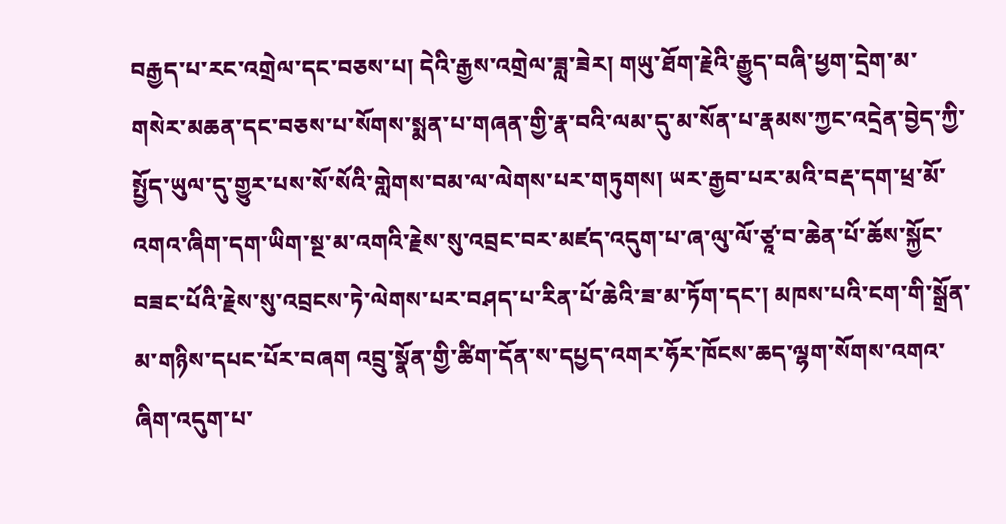བརྒྱད་པ་རང་འགྲེལ་དང་བཅས་པ། དེའི་རྒྱས་འགྲེལ་ཟླ་ཟེར། གཡུ་ཐོག་རྗེའི་རྒྱུད་བཞི་ཕྱག་དྲེག་མ་གསེར་མཆན་དང་བཅས་པ་སོགས་སྨན་པ་གཞན་གྱི་རྣ་བའི་ལམ་དུ་མ་སོན་པ་རྣམས་ཀྱང་འདྲེན་བྱེད་ཀྱི་སྤྱོད་ཡུལ་དུ་གྱུར་པས་སོ་སོའི་གླེགས་བམ་ལ་ལེགས་པར་གཏུགས། ཡར་རྒྱབ་པར་མའི་བརྡ་དག་ཕྲ་མོ་འགའ་ཞིག་དག་ཡིག་སྔ་མ་འགའི་རྗེས་སུ་འབྲང་བར་མཛད་འདུག་པ་ཞ་ལུ་ལོ་ཙཱ་བ་ཆེན་པོ་ཆོས་སྐྱོང་བཟང་པོའི་རྗེས་སུ་འབྲངས་ཏེ་ལེགས་པར་བཤད་པ་རིན་པོ་ཆེའི་ཟ་མ་ཏོག་དང་། མཁས་པའི་ངག་གི་སྒྲོན་མ་གཉིས་དཔང་པོར་བཞག འབྲུ་སྣོན་གྱི་ཚིག་དོན་ས་དཔྱད་འགར་ཧོར་ཁོངས་ཆད་ལྷག་སོགས་འགའ་ཞིག་འདུག་པ་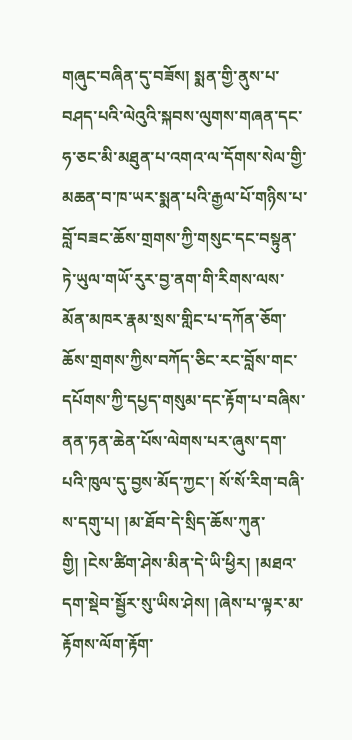གཞུང་བཞིན་དུ་བཟོས། སྨན་གྱི་ནུས་པ་བཤད་པའི་ལེའུའི་སྐབས་ལུགས་གཞན་དང་ཧ་ཅང་མི་མཐུན་པ་འགའ་ལ་དོགས་སེལ་གྱི་མཆན་བ་ཁ་ཡར་སྨན་པའི་རྒྱལ་པོ་གཉིས་པ་བློ་བཟང་ཆོས་གྲགས་ཀྱི་གསུང་དང་བསྟུན་ཏེ་ཡུལ་གཡོ་རུར་བྱ་ནག་གི་རིགས་ལས་མོན་མཁར་རྣམ་སྲས་གླིང་པ་དཀོན་ཅོག་ཆོས་གྲགས་ཀྱིས་བཀོད་ཅིང་རང་བློས་གང་དཔོགས་ཀྱི་དཔྱད་གསུམ་དང་རྟོག་པ་བཞིས་ནན་ཏན་ཆེན་པོས་ལེགས་པར་ཞུས་དག་པའི་ཁུལ་དུ་བྱས་མོད་ཀྱང་། སོ་སོ་རིག་བཞི་ས་དགུ་པ། །མ་ཐོབ་དེ་སྲིད་ཆོས་ཀུན་གྱི། །ངེས་ཚིག་ཤེས་མིན་དེ་ཡི་ཕྱིར། །མཐའ་དག་སྡེབ་སྦྱོར་སུ་ཡིས་ཤེས། །ཞེས་པ་ལྟར་མ་རྟོགས་ལོག་རྟོག་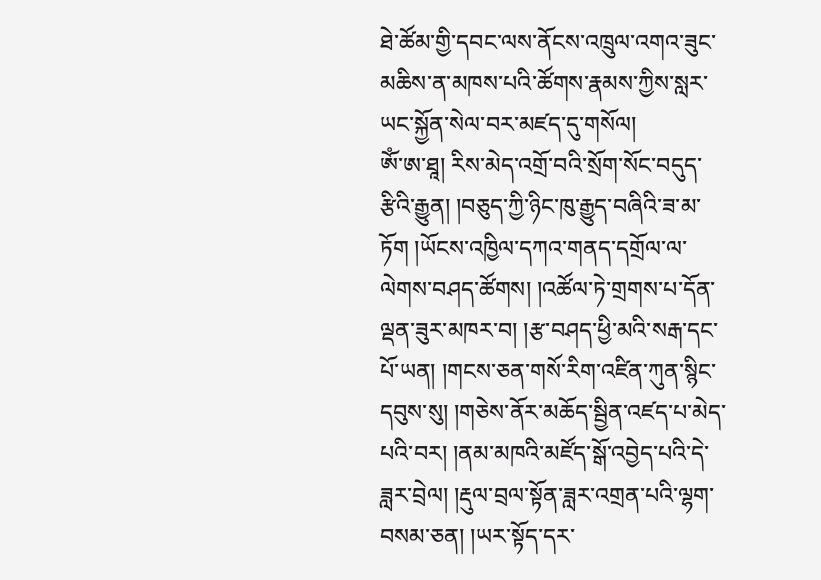ཐེ་ཚོམ་གྱི་དབང་ལས་ནོངས་འཁྲུལ་འགའ་ཟུང་མཆིས་ན་མཁས་པའི་ཚོགས་རྣམས་ཀྱིས་སླར་ཡང་སྐྱོན་སེལ་བར་མཛད་དུ་གསོལ།
ཨོཾ་ཨ་ཐཱ། རིས་མེད་འགྲོ་བའི་སྲོག་སོང་བདུད་རྩིའི་རྒྱུན། །བཅུད་ཀྱི་ཉིང་ཁུ་རྒྱུད་བཞིའི་ཟ་མ་ཏོག །ཡོངས་འཁྱིལ་དཀའ་གནད་དགྲོལ་ལ་ལེགས་བཤད་ཚོགས། །འཚོལ་ཏེ་གྲགས་པ་དོན་ལྡན་ཟུར་མཁར་བ། །རྩ་བཤད་ཕྱི་མའི་སརྒ་དང་པོ་ཡན། །གངས་ཅན་གསོ་རིག་འཛིན་ཀུན་སྙིང་དབུས་སུ། །གཅེས་ནོར་མཆོད་སྦྱིན་འཛད་པ་མེད་པའི་བར། །ནམ་མཁའི་མཛོད་སྒོ་འབྱེད་པའི་དེ་ཟླར་བྲེལ། །རྡུལ་བྲལ་སྟོན་ཟླར་འགྲན་པའི་ལྷག་བསམ་ཅན། །ཡར་སྟོད་དར་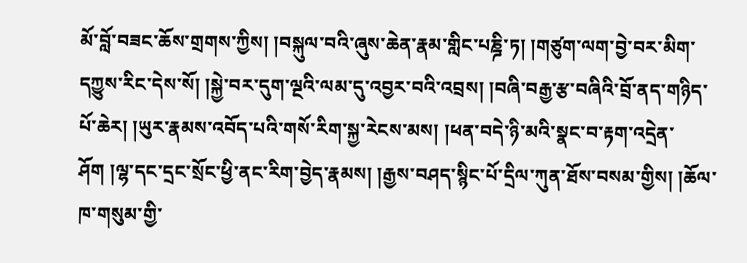མོ་བློ་བཟང་ཆོས་གྲགས་ཀྱིས། །བསྐུལ་བའི་ཞུས་ཆེན་རྣམ་གླིང་པཎྜི་ཏ། །གཙུག་ལག་བྱེ་བར་མིག་དཀྱུས་རིང་དེས་སོ། །སྐྱེ་བར་དུག་ལྔའི་ལམ་དུ་འབྱར་བའི་འབྲས། །བཞི་བརྒྱ་རྩ་བཞིའི་བྲོ་ནད་གཉིད་པོ་ཆེར། །ཡུར་རྣམས་འབོད་པའི་གསོ་རིག་སྐྱ་རེངས་མས། །ཕན་བདེ་ཉི་མའི་སྣང་བ་རྟག་འདྲེན་ཤོག །ལྷ་དང་དྲང་སྲོང་ཕྱི་ནང་རིག་བྱེད་རྣམས། །རྒྱས་བཤད་སྙིང་པོ་དྲིལ་ཀུན་ཐོས་བསམ་གྱིས། །ཆོལ་ཁ་གསུམ་གྱི་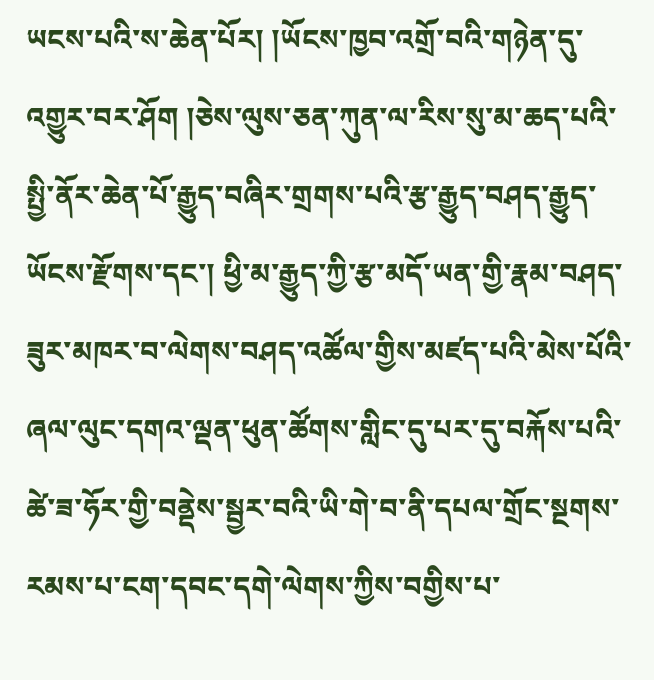ཡངས་པའི་ས་ཆེན་པོར། །ཡོངས་ཁྱབ་འགྲོ་བའི་གཉེན་དུ་འགྱུར་བར་ཤོག །ཅེས་ལུས་ཅན་ཀུན་ལ་རིས་སུ་མ་ཆད་པའི་སྤྱི་ནོར་ཆེན་པོ་རྒྱུད་བཞིར་གྲགས་པའི་རྩ་རྒྱུད་བཤད་རྒྱུད་ཡོངས་རྫོགས་དང་། ཕྱི་མ་རྒྱུད་ཀྱི་རྩ་མདོ་ཡན་གྱི་རྣམ་བཤད་ཟུར་མཁར་བ་ལེགས་བཤད་འཚོལ་གྱིས་མཛད་པའི་མེས་པོའི་ཞལ་ལུང་དགའ་ལྡན་ཕུན་ཚོགས་གླིང་དུ་པར་དུ་བརྐོས་པའི་ཚེ་ཟ་ཧོར་གྱི་བནྡེས་སྦྱར་བའི་ཡི་གེ་བ་ནི་དཔལ་གྲོང་སྔགས་རམས་པ་ངག་དབང་དགེ་ལེགས་ཀྱིས་བགྱིས་པ་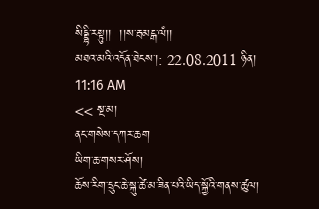སིདྡྷི་རསྟུ།།  །།ས་རྦམངྒ་ལཾ།།
མཐའ་མའི་འདོན་ཐེངས་།: 22.08.2011 ཉིན། 11:16 AM
<< སྔ་མ།
ནང་གསེས་དཀར་ཆག
ཡིག་ཆ་གསར་ཤོས།
ཆོས་རིག་དྲུང་ཆེ་སྐུ་ཚེ་མ་ཟིན་པའི་ཡིད་སྐྱོའི་གནས་ཚུལ།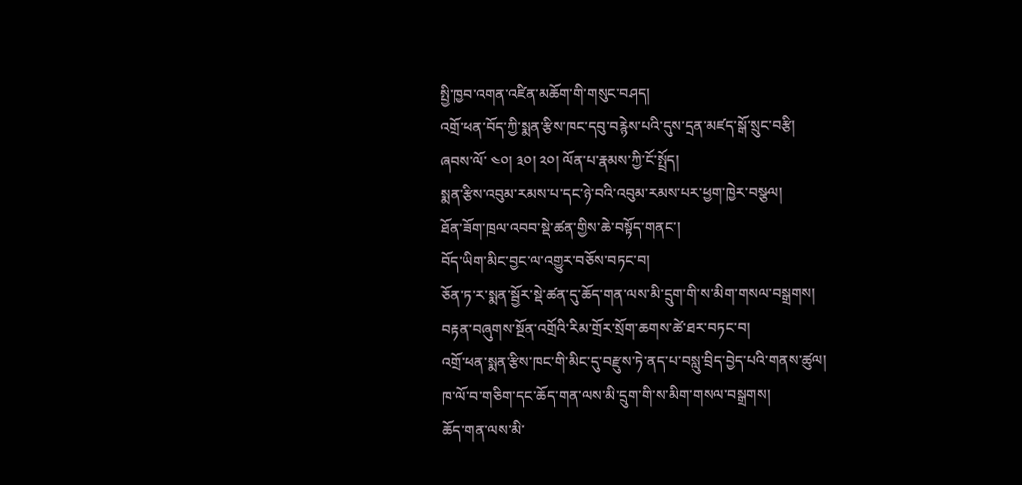སྤྱི་ཁྱབ་འགན་འཛིན་མཆོག་གི་གསུང་བཤད།
འགྲོ་ཕན་བོད་ཀྱི་སྨན་རྩིས་ཁང་དབུ་བརྙེས་པའི་དུས་དྲན་མཛད་སྒོ་སྲུང་བརྩི།
ཞབས་ལོ་ ༤༠། ༣༠། ༢༠། ལོན་པ་རྣམས་ཀྱི་ངོ་སྤྲོད།
སྨན་རྩིས་འབུམ་རམས་པ་དང་ཉེ་བའི་འབུམ་རམས་པར་ཕྱག་ཁྱེར་བསྩལ།
ཐོན་ཟོག་ཁྲལ་འབབ་སྡེ་ཚན་གྱིས་ཆེ་བསྟོད་གནང་།
བོད་ཡིག་མིང་བྱང་ལ་འགྱུར་བཅོས་བཏང་བ།
ཅོན་ཏ་ར་སྨན་སྦྱོར་སྡེ་ཚན་དུ་ཆོད་གན་ལས་མི་དྲུག་གི་ས་མིག་གསལ་བསྒྲགས།
བརྟན་བཞུགས་སྔོན་འགྲོའི་རིམ་གྲོར་སྲོག་ཆགས་ཚེ་ཐར་བཏང་བ།
འགྲོ་ཕན་སྨན་རྩིས་ཁང་གི་མིང་དུ་བརྫུས་ཏེ་ནད་པ་བསླུ་བྲིད་བྱེད་པའི་གནས་ཚུལ།
ཁ་ལོ་བ་གཅིག་དང་ཆོད་གན་ལས་མི་དྲུག་གི་ས་མིག་གསལ་བསྒྲགས།
ཆོད་གན་ལས་མི་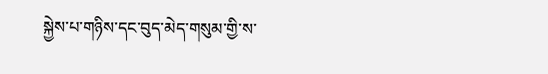སྐྱེས་པ་གཉིས་དང་བུད་མེད་གསུམ་གྱི་ས་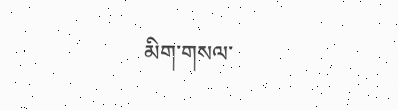མིག་གསལ་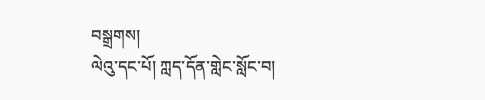བསྒྲགས།
ལེའུ་དང་པོ། ཀླད་དོན་གླེང་སློང་བ།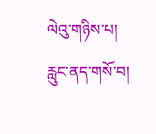ལེའུ་གཉིས་པ། རླུང་ནད་གསོ་བ།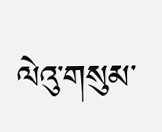ལེའུ་གསུམ་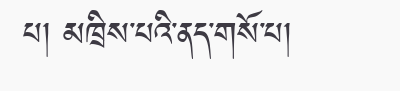པ། མཁྲིས་པའི་ནད་གསོ་པ།